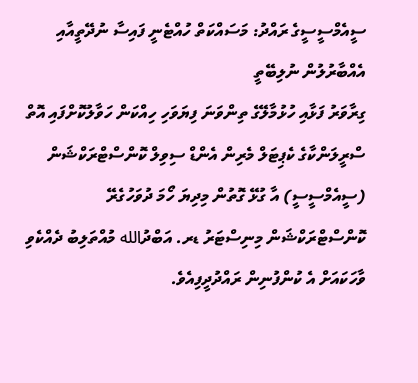ސީއެމްސީސީގެ ރައްދު: މަސައްކަތް ހުއްޓެނީ ފައިސާ ނުދޭތީއާއި އެއްބާރުލުން ނުލިބޭތީ
ގިރާވަރު ފަޅާއި ހުޅުމާލޭގެ ތިންވަނަ ފިޔަވަހި ހިއްކަން ހަވާލުކޮށްފައި އޮތް ސްރީލަންކާގެ ކެޕިޓަލް މެރިން އެންޑް ސިވިލް ކޮންސްޓްރަކްޝަން (ސީއެމްސީސީ) އާ ގުޅޭ ގޮތުން މިދިޔަ ހޯމަ ދުވަހުގެރޭ ކޮންސްޓްރަކްޝަން މިނިސްޓަރު ޑރ. އަބްދުالله މުއްތަލިބު ދެއްކެވި ވާހަކައަށް އެ ކުންފުނިން ރައްދުދީފިއެވެ.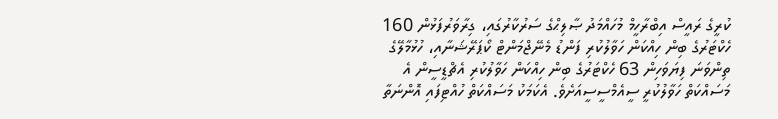ކުރީގެ ރައީސް އިބްރާހީމް މުހައްމަދު ޞާލިޙްގެ ސަރުކާރުގައި، ގިރާވަރުފަޅުން 160 ހެކްޓަރުގެ ބިން ހިއްކަން ހަވާލުކުރި ފަންޑު މެނޭޖްމަންޓް ކޯޕަރޭޝަނާއި، ހުޅުމާލޭގެ ތިންވަނަ ފިޔަވަހިން 63 ހެކްޓަރުގެ ބިން ހިއްކަން ހަވާލުކުރި އެޗްޑީސީން އެ މަސައްކަތް ހަވާލުކުރީ ސީއެމްސީސީއަށެވެ. އެކަމަކު މަސައްކަތް ހުއްޓިފައި އޮންނަތާ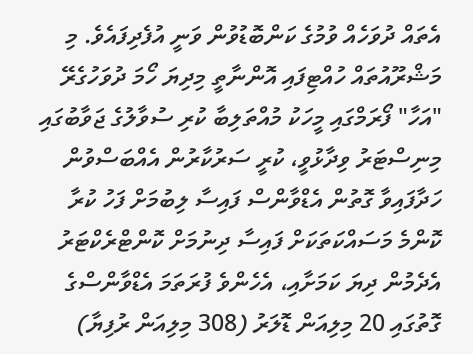އެތައް ދުވަހެއް ވުމުގެ ކަންބޮޑުވުން ވަނީ އުފެދިފައެވެ. މި މަޝްރޫއުތައް ހުއްޓިފައި އޮންނާތީ މިދިޔަ ހޯމަ ދުވަހުގެރޭ "އަހާ" ފޯރަމްގައި މީހަކު މުއްތަލިބާ ކުރި ސުވާލުގެ ޖަވާބުގައި މިނިސްޓަރު ވިދާޅުވީ، ކުރީ ސަރުކާރުން އެއްބަސްވުން ހަދާފައިވާ ގޮތުން އެޑްވާންސް ފައިސާ ލިބުމަށް ފަހު ކުރާ ކޮންމެ މަސައްކަތަކަށް ފައިސާ ދިނުމަށް ކޮންޓްރެކްޓަރު އެދެމުން ދިޔަ ކަމަށާއި، އެހެންވެ ފުރަތަމަ އެޑްވާންސްގެ ގޮތުގައި 20 މިލިއަން ޑޮލަރު (308 މިލިއަން ރުފިޔާ)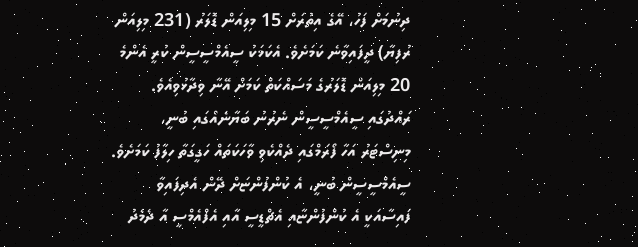ދިނުމަށް ފަހު، އޭގެ އިތުރަށް 15 މިލިއަން ޑޮލަރު (231 މިލިއަން ރުފިޔާ) ދީފައިވާނެ ކަމަށެވެ. އެކަމަކު ސީއެމްސީސީން ކުރީ އެންމެ 20 މިލިއަން ޑޮލަރުގެ މަސައްކަތް ކަމަށް އޭނާ ވިދާޅުވިއެވެ. ރައްދުގައި ސީއެމްސީސީން ނެރުނު ބަޔާނެއްގައި ބުނީ، މިނިސްޓަރު އަހާ ފޯރަމްގައި ދެއްކެވި ވާހަކަތައް ހަގީގަތާ ހިލާފު ކަމަށެވެ. ސީއެމްސީސީން ބުނީ، އެ ކުންފުންޏަށް ދޭން އެދިފައިވާ ފައިސާއަކީ އެ ކުންފުންޏާއި އެޗްޑީސީ އާއި އެފްއެމްސީ އާ ދެމެދު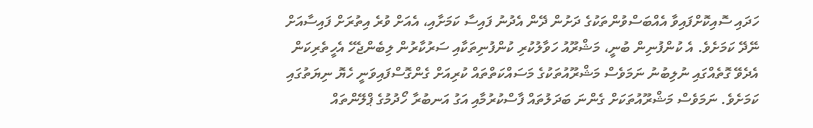ހަދައި ސޮއިކޮށްފައިވާ އެއްބަސްވުންތަކުގެ ދަށުން ދޭން އެދުނު ފައިސާ ކަމަށާއި، އެއަށް ވުރެ އިތުރަށް ފައިސާއަށް ނޭދޭ ކަމަށެވެ. އެ ކުންފުނިން ބުނީ، މަޝްރޫއު ހަވާލުކުރި ކުންފުނިތަކާއި ސަރުކާރުން ލިބެންޖެހޭ އެހީތެރިކަން އެދެވޭ ގޮތެއްގައި ނުލިބުނު ނަމަވެސް މަޝްރޫއުތަކުގެ މަސައްކަތްތައް ކުރިއަށް ގެންގޮސްފައިވަނީ ހެޔޮ ނިޔަތުގައި ކަމަށެވެ. ނަމަވެސް މަޝްރޫއުތަކަށް ގެންނަ ބަދަލުތައް ފާސްކުރުމާއި އަގު އަނބުރާ ހޯދުމުގެ ޕްލޭންތައް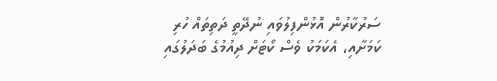ސަރުކާރުން އޮޅުންފިލުވައި ނުދޭތީ ދަތިތައް ހުރި ކަމަށާއި، އެކަމަކު ވެސް ކޯޓަށް ދިއުމުގެ ބަދަލުގައި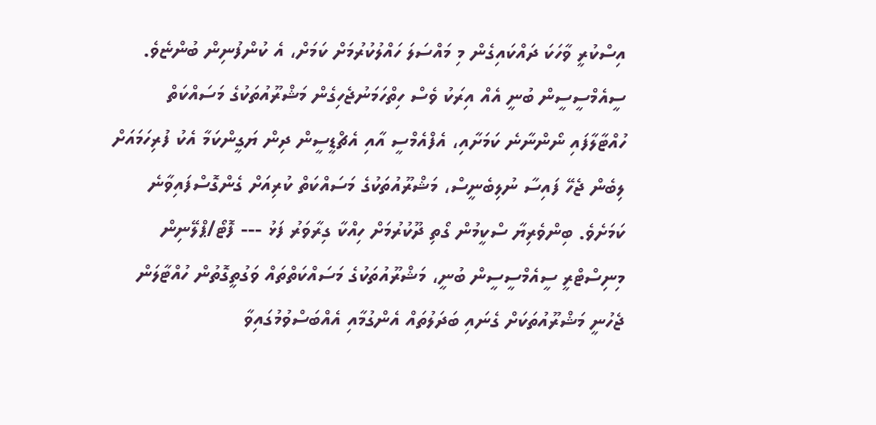އިސްކުރީ ވާހަކަ ދައްކައިގެން މި މައްސަލަ ހައްލުކުރުމަށް ކަމަށް، އެ ކުންފުނިން ބުންޏެވެ. ސީއެމްސީސީން ބުނީ އެއް އިރަކު ވެސް ހިތްހަމަނުޖެހިގެން މަޝްރޫއުތަކުގެ މަސައްކަތް ހުއްޓާލާފައި ނޯންނާނެ ކަމަށާއި، އެފްއެމްސީ އާއި އެޗްޑީސީން ދިން ޔަގީންކަމާ އެކު ފުރިހަމައަށް ލިބެން ޖެހޭ ފައިސާ ނުލިބެނީސް، މަޝްރޫއުތަކުގެ މަސައްކަތް ކުރިއަށް ގެންގޮސްފައިވާނެ ކަމަށެވެ. ބިންވެރިޔާ ސްކީމުން ގޯތި ދޫކުރުމަށް ހިއްކާ ގިރާވަރު ފަޅު --- ފޮޓޯ/ޕްލޭނިން މިނިސްޓްރީ ސީއެމްސީސީން ބުނީ، މަޝްރޫއުތަކުގެ މަސައްކަތްތައް ވަގުތީގޮތުން ހުއްޓާލަން ޖެހުނީ މަޝްރޫއުތަކަށް ގެނައި ބަދަލުތައް އެންގުމާއި އެއްބަސްވުމުގައިވާ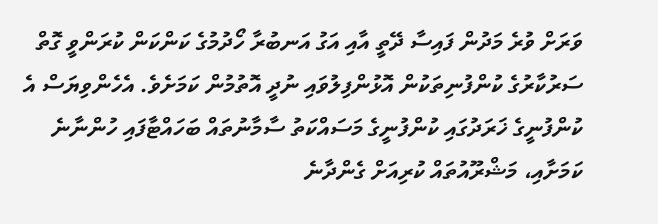ވަރަށް ވުރެ މަދުން ފައިސާ ދޭތީ އާއި އަގު އަނބުރާ ހޯދުމުގެ ކަންކަން ކުރަންވީ ގޮތް ސަރުކާރުގެ ކުންފުނިތަކުން އޮޅުންފިލުވައި ނުދީ އޮތުމުން ކަމަށެވެ. އެހެންވިޔަސް އެ ކުންފުނީގެ ޚަރަދުގައި ކުންފުނީގެ މަސައްކަތު ސާމާނުތައް ބަހައްޓާފައި ހުންނާނެ ކަމަށާއި، މަޝްރޫއުތައް ކުރިއަށް ގެންދާނެ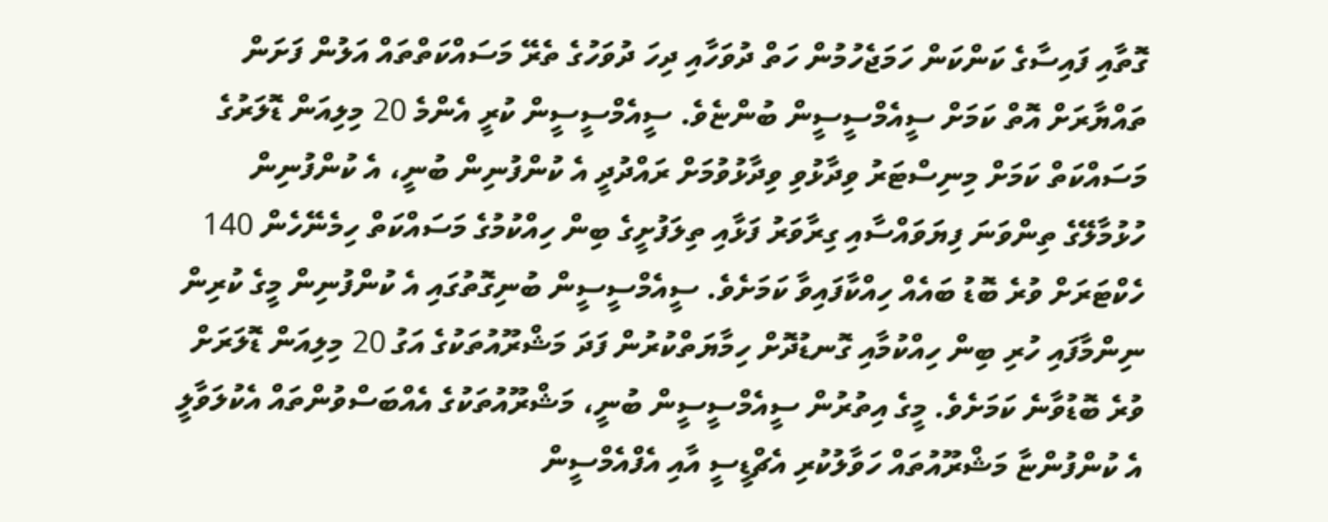ގޮތާއި ފައިސާގެ ކަންކަން ހަމަޖެހުމުން ހަތް ދުވަހާއި ދިހަ ދުވަހުގެ ތެރޭ މަސައްކަތްތައް އަލުން ފަށަން ތައްޔާރަށް އޮތް ކަމަށް ސީއެމްސީސީން ބުންޏެވެ. ސީއެމްސީސީން ކުރީ އެންމެ 20 މިލިއަން ޑޮލަރުގެ މަސައްކަތް ކަމަށް މިނިސްޓަރު ވިދާޅުވި ވިދާޅުވުމަށް ރައްދުދީ އެ ކުންފުނިން ބުނީ، އެ ކުންފުނިން ހުޅުމާލޭގެ ތިންވަނަ ފިޔަވައްސާއި ގިރާވަރު ފަޅާއި ތިލަފުށީގެ ބިން ހިއްކުމުގެ މަސައްކަތް ހިމެނޭހެން 140 ހެކްޓަރަށް ވުރެ ބޮޑު ބައެއް ހިއްކާފައިވާ ކަމަށެވެ. ސީއެމްސީސީން ބުނިގޮތުގައި އެ ކުންފުނިން މީގެ ކުރިން ނިންމާފައި ހުރި ބިން ހިއްކުމާއި ގޮނޑުދޮށް ހިމާޔަތްކުރުން ފަދަ މަޝްރޫއުތަކުގެ އަގު 20 މިލިއަން ޑޮލަރަށް ވުރެ ބޮޑުވާނެ ކަމަށެވެ. މީގެ އިތުރުން ސީއެމްސީސީން ބުނީ، މަޝްރޫއުތަކުގެ އެއްބަސްވުންތައް އެކުލަވާލީ އެ ކުންފުންޏާ މަޝްރޫއުތައް ހަވާލުކުރި އެޗްޑީސީ އާއި އެފްއެމްސީން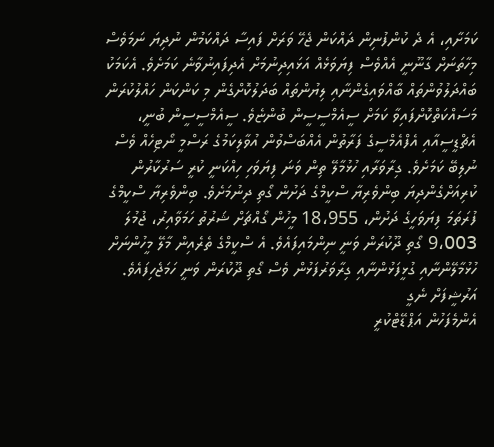ކަމަށާއި، އެ ދެ ކުންފުނިން ދައްކަން ޖެހޭ ވަރަށް ފައިސާ ދައްކަމުން ނުދިޔަ ނަމަވެސް މިހާތަނަށް ގާނޫނީ އެއްވެސް ފިޔަވަޅެއް އަޅައިދިނުމަށް އެދިފައިނުވާނެ ކަމަށެވެ. އެކަމަކު ބައްދަލުވުންތައް ބާއްވައިގެންނާއި ލިޔުންތައް ބަދަލުކޮށްގެން މި ކަންކަން ހައްލުކުރަން މަސައްކަތްކޮށްފައިވާ ކަމަށް ސީއެމްސީސީން ބުންޏެވެ. ސީއެމްސީސީން ބުނީ، އެޗްޑީސީއާއި އެފްއެމްސީގެ ފަރާތުން އެއްބަސްވުން އުވާލިކަމުގެ ރަސްމީ ނޯޓިހެއް ވެސް ނުލިބޭ ކަމަށެވެ. ގިރާވަރާއި ހުޅުމާލޭ ތިން ވަނަ ފިޔަވަހި ހިއްކަނީ ކުރީ ސަރުކާރުން ކުރިއަށްގެންދިޔަ ބިންވެރިޔާ ސްކީމްގެ ދަށުން ގޯތި ދިނުމަށެވެ. ބިންވެރިޔާ ސްކީމްގެ ފުރަތަމަ ފިޔަވަހީގެ ދަށުން، 18،955 މީހުން ގޯއްޗަށް ޝަރުތު ހަމަވާއިރު، ޖުމުލަ 9،003 ގޯތި ދޫކުރަން ވަނީ ނިންމައިފައެވެ. އެ ސްކީމްގެ ތެރެއިން މާލޭ މީހުންނަށް ހުޅުމާލޭންނާއި ގުޅީފަޅުންނާއި ގިރާވަރުފަޅުން ވެސް ގޯތި ދޫކުރަން ވަނީ ހަމަޖެހިފައެވެ.
އަރުޝީފަށް ނެގީ
އެންމެފަހުން އަޕްޑޭޓްކުރީ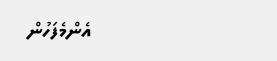އެންމެފަހުން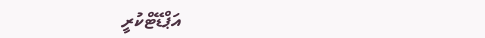އަޕްޑޭޓްކުރީ